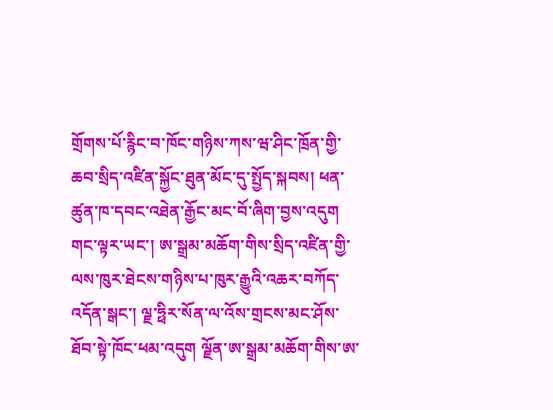གྲོགས་པོ་རྙིང་བ་ཁོང་གཉིས་ཀས་ཝ་ཤིང་ཁྲོན་གྱི་ཆབ་སྲིད་འཛིན་སྐྱོང་ཐུན་མོང་དུ་སྤྱོད་སྐབས། ཕན་ཚུན་ཁ་དབང་འཐེན་རྒྱོང་མང་བོ་ཞིག་བྱས་འདུག གང་ལྟར་ཡང་། ཨ་སྒྲམ་མཆོག་གིས་སྲིད་འཛིན་གྱི་ལས་ཁུར་ཐེངས་གཉིས་པ་ཁུར་རྒྱུའི་འཆར་བཀོད་འདོན་སྒང་། ལྗ་ཧྥིར་སོན་ལ་འོས་གྲངས་མང་ཤོས་ཐོབ་སྟེ་ཁོང་ཕམ་འདུག ལྗོན་ཨ་སྒྲམ་མཆོག་གིས་ཨ་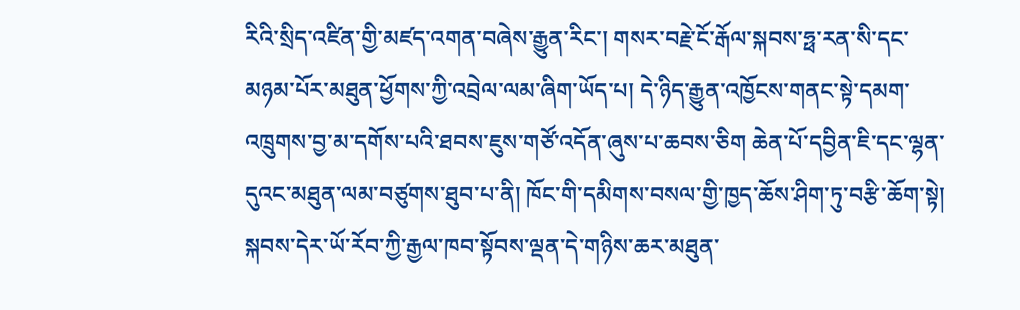རིའི་སྲིད་འཛིན་གྱི་མཛད་འགན་བཞེས་རྒྱུན་རིང་། གསར་བརྗེ་ངོ་རྒོལ་སྐབས་ཧྥ་རན་སི་དང་མཉམ་པོར་མཐུན་ཕྱོགས་ཀྱི་འབྲེལ་ལམ་ཞིག་ཡོད་པ། དེ་ཉིད་རྒྱུན་འཁྱོངས་གནང་སྟེ་དམག་འཁྲུགས་བྱ་མ་དགོས་པའི་ཐབས་ཇུས་གཙོ་འདོན་ཞུས་པ་ཆབས་ཅིག ཆེན་པོ་དབྱིན་ཇི་དང་ལྷན་དུའང་མཐུན་ལམ་བཙུགས་ཐུབ་པ་ནི། ཁོང་གི་དམིགས་བསལ་གྱི་ཁྱད་ཆོས་ཤིག་ཏུ་བརྩི་ཆོག་སྟེ། སྐབས་དེར་ཡོ་རོབ་ཀྱི་རྒྱལ་ཁབ་སྟོབས་ལྡན་དེ་གཉིས་ཆར་མཐུན་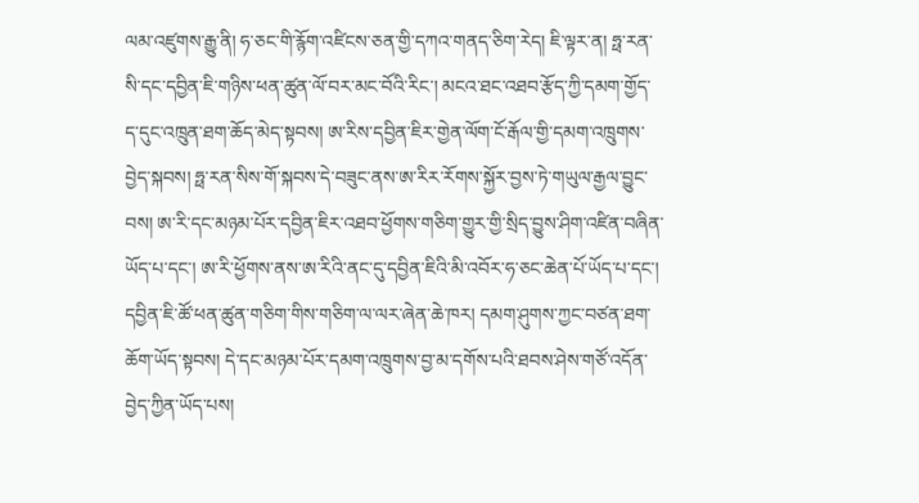ལམ་འཛུགས་རྒྱུ་ནི། ཧ་ཅང་གི་རྙོག་འཛིངས་ཅན་གྱི་དཀའ་གནད་ཅིག་རེད། ཇི་ལྟར་ན། ཧྥ་རན་སི་དང་དབྱིན་ཇི་གཉིས་ཕན་ཚུན་ལོ་བར་མང་བོའི་རིང་། མངའ་ཐང་འཐབ་རྩོད་ཀྱི་དམག་གྱོད་ད་དུང་འཁྲུན་ཐག་ཆོད་མེད་སྟབས། ཨ་རིས་དབྱིན་ཇིར་གྱེན་ལོག་ངོ་རྒོལ་གྱི་དམག་འཁྲུགས་བྱེད་སྐབས། ཧྥ་རན་སིས་གོ་སྐབས་དེ་བཟུང་ནས་ཨ་རིར་རོགས་སྐྱོར་བྱས་ཏེ་གཡུལ་རྒྱལ་བྱུང་བས། ཨ་རི་དང་མཉམ་པོར་དབྱིན་ཇིར་འཐབ་ཕྱོགས་གཅིག་གྱུར་གྱི་སྲིད་བྱུས་ཤིག་འཛིན་བཞིན་ཡོད་པ་དང་། ཨ་རི་ཕྱོགས་ནས་ཨ་རིའི་ནང་དུ་དབྱིན་ཇིའི་མི་འབོར་ཧ་ཅང་ཆེན་པོ་ཡོད་པ་དང་། དབྱིན་ཇི་ཚོ་ཕན་ཚུན་གཅིག་གིས་གཅིག་ལ་ལར་ཞེན་ཆེ་ཁར། དམག་ཤུགས་ཀྱང་བཙན་ཐག་ཆོག་ཡོད་སྟབས། དེ་དང་མཉམ་པོར་དམག་འཁྲུགས་བྱ་མ་དགོས་པའི་ཐབས་ཤེས་གཙོ་འདོན་བྱེད་ཀྱིན་ཡོད་པས།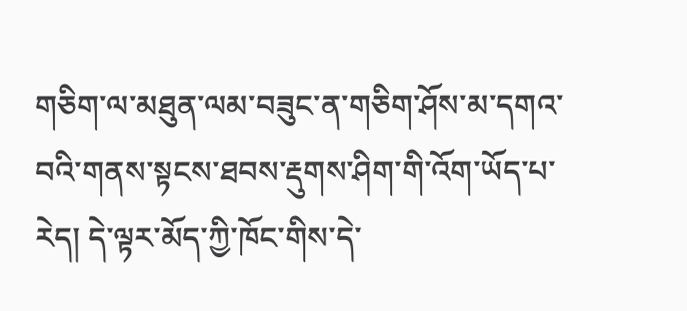གཅིག་ལ་མཐུན་ལམ་བཟུང་ན་གཅིག་ཤོས་མ་དགའ་བའི་གནས་སྟངས་ཐབས་རྡུགས་ཤིག་གི་འོག་ཡོད་པ་རེད། དེ་ལྟར་མོད་ཀྱི་ཁོང་གིས་དེ་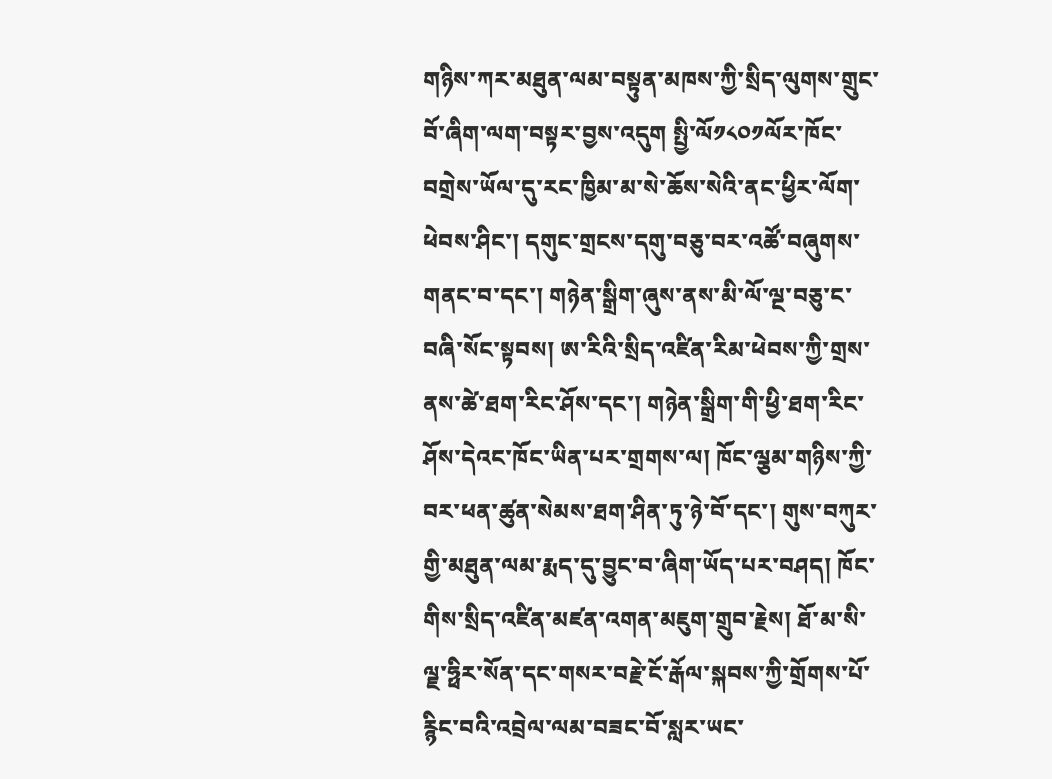གཉིས་ཀར་མཐུན་ལམ་བསྟུན་མཁས་ཀྱི་སྲིད་ལུགས་གྲུང་བོ་ཞིག་ལག་བསྟར་བྱས་འདུག སྤྱི་ལོ༡༨༠༡ལོར་ཁོང་བགྲེས་ཡོལ་དུ་རང་ཁྱིམ་མ་སེ་ཆོས་སེའི་ནང་ཕྱིར་ལོག་ཕེབས་ཤིང་། དགུང་གྲངས་དགུ་བཅུ་བར་འཚོ་བཞུགས་གནང་བ་དང་། གཉེན་སྒྲིག་ཞུས་ནས་མི་ལོ་ལྔ་བཅུ་ང་བཞི་སོང་སྟབས། ཨ་རིའི་སྲིད་འཛིན་རིམ་ཕེབས་ཀྱི་གྲས་ནས་ཚེ་ཐག་རིང་ཤོས་དང་། གཉེན་སྒྲིག་གི་ཕྱི་ཐག་རིང་ཤོས་དེའང་ཁོང་ཡིན་པར་གྲགས་ལ། ཁོང་ལྕམ་གཉིས་ཀྱི་བར་ཕན་ཚུན་སེམས་ཐག་ཤིན་ཏུ་ཉེ་བོ་དང་། གུས་བཀུར་གྱི་མཐུན་ལམ་རྨད་དུ་བྱུང་བ་ཞིག་ཡོད་པར་བཤད། ཁོང་གིས་སྲིད་འཛིན་མཛན་འགན་མཇུག་གྲུབ་རྗེས། ཐོ་མ་སི་ལྗ་ཧྥིར་སོན་དང་གསར་བརྗེ་ངོ་རྒོལ་སྐབས་ཀྱི་གྲོགས་པོ་རྙིང་བའི་འབྲེལ་ལམ་བཟང་བོ་སླར་ཡང་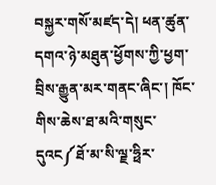བསྐྱར་གསོ་མཛད་དེ། ཕན་ཚུན་དགའ་ཉེ་མཐུན་ཕྱོགས་ཀྱི་ཕྱག་བྲིས་རྒྱུན་མར་གནང་ཞིང་། ཁོང་གིས་ཆེས་ཐ་མའི་གསུང་དུའང༼ཐོ་མ་སི་ལྗ་ཧྥིར་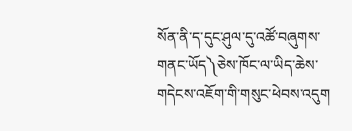སོན་ནི་ད་དུང་ཤུལ་དུ་འཚོ་བཞུགས་གནང་ཡོད༽ཅེས་ཁོང་ལ་ཡིད་ཆེས་གདེངས་འཇོག་གི་གསུང་ཕེབས་འདུག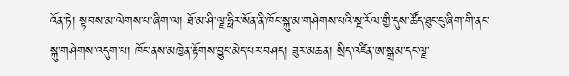འོན་ཏེ། སྟབས་མ་ལེགས་པ་ཞིག་ལ། ཐོ་མ་ཤི་ལྗ་ཧྥིར་སོན་ནི་ཁོང་སྐུ་མ་གཤེགས་པའི་སྔ་རོལ་གྱི་དུས་ཚོད་ཐུང་ངུ་ཞིག་གི་ནང་སྐུ་གཤེགས་འདུག་པ། ཁོང་ནས་མཁྱེན་རྟོགས་བྱུང་མེད་པར་བཤད། ཟུར་མཆན། སྲིད་འཛིན་ཨ་སྒྲམ་དང་ལྗ་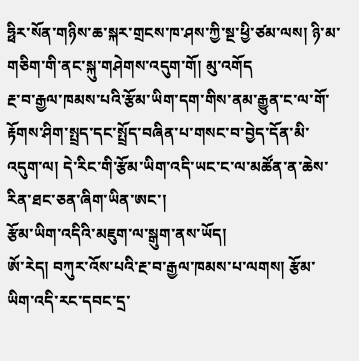ཧྥིར་སོན་གཉིས་ཆ་སྐར་གྲངས་ཁ་ཤས་ཀྱི་སྔ་ཕྱི་ཙམ་ལས། ཉི་མ་གཅིག་གི་ནང་སྐུ་གཤེགས་འདུག་གོ། མུ་འགོད
རྔ་བ་རྒྱལ་ཁམས་པའི་རྩོམ་ཡིག་དག་གིས་ནམ་རྒྱུན་ང་ལ་གོ་རྟོགས་ཤིག་སྤྲད་དང་སྤྲོད་བཞིན་པ་གསང་བ་བྱེད་དོན་མི་འདུག་ལ། དེ་རིང་གི་རྩོམ་ཡིག་འདི་ཡང་ང་ལ་མཚོན་ན་ཆེས་རིན་ཐང་ཅན་ཞིག་ཡིན་ཨང་།
རྩོམ་ཡིག་འདིའི་མཇུག་ལ་སྒུག་ནས་ཡོད།
ཨོ་རེད། བཀུར་འོས་པའི་རྔ་བ་རྒྱལ་ཁམས་པ་ལགས། རྩོམ་ཡིག་འདི་རང་དབང་དྲ་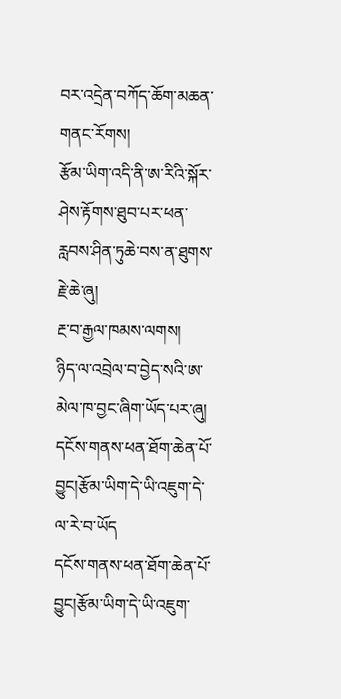བར་འདྲེན་བཀོད་ཆོག་མཆན་གནང་རོགས།
རྩོམ་ཡིག་འདི་ནི་ཨ་རིའི་སྐོར་ཤེས་རྟོགས་ཐུབ་པར་ཕན་རླབས་ཤིན་ཏུཆེ་བས་ན་ཐུགས་རྗེ་ཆེ་ཞུ།
རྔ་བ་རྒྱལ་ཁམས་ལགས།
ཉིད་ལ་འབྲེལ་བ་བྱེད་སའི་ཨ་མེལ་ཁ་བྱང་ཞིག་ཡོད་པར་ཞུ།
དངོས་གནས་ཕན་ཐོག་ཆེན་པོ་བྱུང།རྩོམ་ཡིག་དེ་ཡི་འཇུག་དེ་ལ་རེ་བ་ཡོད
དངོས་གནས་ཕན་ཐོག་ཆེན་པོ་བྱུང།རྩོམ་ཡིག་དེ་ཡི་འཇུག་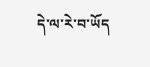དེ་ལ་རེ་བ་ཡོད